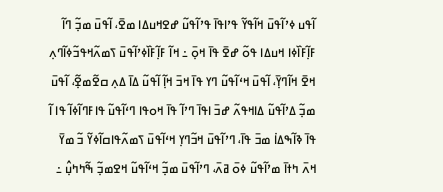ߊ߬ߟߎ ߦߴߊ߬ߟߎ߫ ߞߊ߬ߟߌ߬ ߟߴߊߟߊ߫ ߟߴߊ߬ߟߎ߬ ߝߐߞߎߡߊ ߘߐ߫، ߊ߬ߟߎ߫ ߘߏ߲߬ ߣߊ߬ ߓߊ߲߬ߓߊ߰ߦߊ ߞߎߡߊ ߟߋ߬ ߝߐ߫ ߟߊ߫ ߞߋ߲߫ ߸ ߞߊ߬ ߓߊ߲߬ߓߊ߰ߦߴߊ߬ߟߎ߫ ߖߘߍ߬ߞߟߏ߬ߦߊ߬ߣߍ߲ ߞߐ߫ ߞߊ߬ߣߌ߲߫، ߊ߬ߟߎ߫ ߞߵߊ߬ߟߎ߬ ߣߌ ߟߊ߫ ߞߏ߫ ߞߊ߲߬ ߊ߬ߟߎ߬ ߡߊ߫ ߡߍ߲ ߛߐ߬ߘߐ߲߬، ߊ߬ߟߎ߫ ߘߏ߲߬ ߡߴߊ߬ߟߎ߬ ߡߊߞߟߍ߬ ߝߏ߫ ߊߟߊ߫ ߣߴߊ߬ ߟߊ߫ ߞߋߟߊ ߣߵߊ߬ߟߎ߬ ߟߊߓߣߊ߬ߦߊ߬ ߟߊ ߊ߬ ߟߊ߫ ߢߊ߬ߒߡߊ߭ ߘߏ߫ ߟߊ߫، ߣߴߊ߬ߟߎ߫ ߞߏ߬ߣߌ߲ ߞߵߊ߬ߟߎ߫ ߖߘߍ߬ߟߊߛߊ߬ߦߌ߬ ߏ߬ ߘߌ߫ ߞߍ߫ ߤߙߊ߫ ߘߴߊ߬ߟߎ߬ ߦߋ߫ ߥߍ߫، ߣߴߊ߬ߟߎ߫ ߘߏ߲߬ ߞߵߊ߬ߟߎ߬ ߞߐߘߏ߲߬ ߒ߬ߤߤߎ߲߮ ߸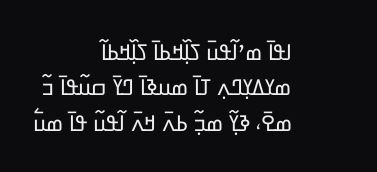ߊߟߊ߫ ߘߴߊ߬ߟߎ߫ ߖߊ߲߰ߞߕߊ߫ ߖߊ߲߰ߞߕߊ߬ ߘߌߡߌ߲ߣߍ߲ ߠߊ߫ ߘߎߢߊ߫ ߣߌ߫ ߛߎ߬ߟߊ߫ ߏ߬ ߘߐ߫، ߢߌ߲߬ ߘߏ߲߬ ߕߍ߫ ߞߍ߫ ߊ߬ߟߎ߬ ߟߊ߫ ߘߎ߱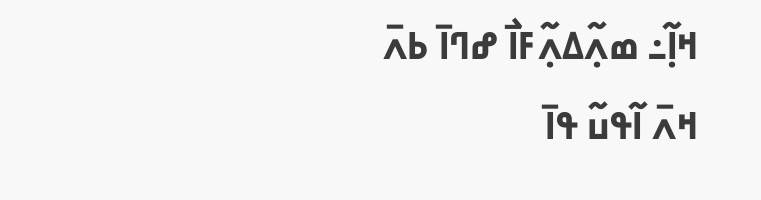ߞߊ߲߬߸ ߘߍ߲߬ߡߍ߲߬ߓߊ߯ ߝߣߊ߫ ߕߍ߫ ߞߍ߫ ߊ߬ߟߎ߬ ߟߊ߫